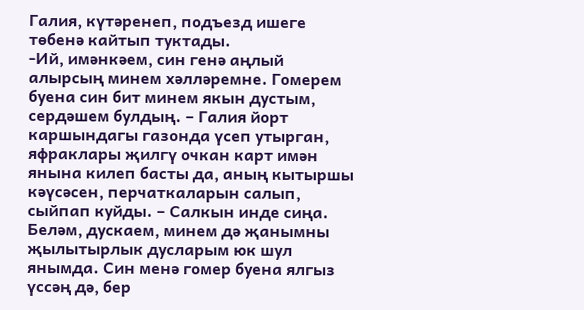Галия, күтәренеп, подъезд ишеге төбенә кайтып туктады.
-Ий, имәнкәем, син генә аңлый алырсың минем хәлләремне. Гомерем буена син бит минем якын дустым, сердәшем булдың. – Галия йорт каршындагы газонда үсеп утырган, яфраклары җилгү очкан карт имән янына килеп басты да, аның кытыршы кәүсәсен, перчаткаларын салып, сыйпап куйды. – Салкын инде сиңа. Беләм, дускаем, минем дә җанымны җылытырлык дусларым юк шул янымда. Син менә гомер буена ялгыз үссәң дә, бер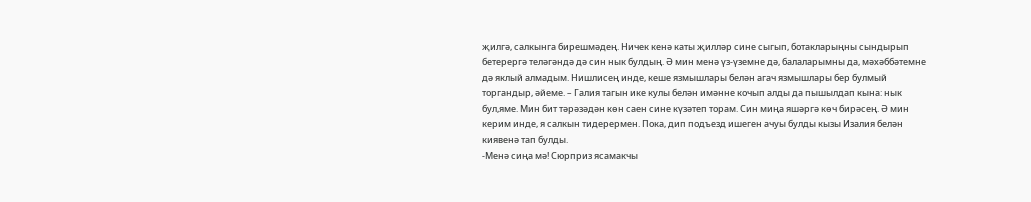җилгә, салкынга бирешмәдең. Ничек кенә каты җилләр сине сыгып, ботакларыңны сындырып бетерергә теләгәндә дә син нык булдың. Ә мин менә үз-үземне дә, балаларымны да, мәхәббәтемне дә яклый алмадым. Нишлисең инде, кеше язмышлары белән агач язмышлары бер булмый торгандыр, әйеме. – Галия тагын ике кулы белән имәнне кочып алды да пышылдап кына: нык бул,яме. Мин бит тәрәзәдән көн саен сине күзәтеп торам. Син миңа яшәргә көч бирәсең. Ә мин керим инде, я салкын тидерермен. Пока, дип подъезд ишеген ачуы булды кызы Изалия белән киявенә тап булды.
-Менә сиңа мә! Сюрприз ясамакчы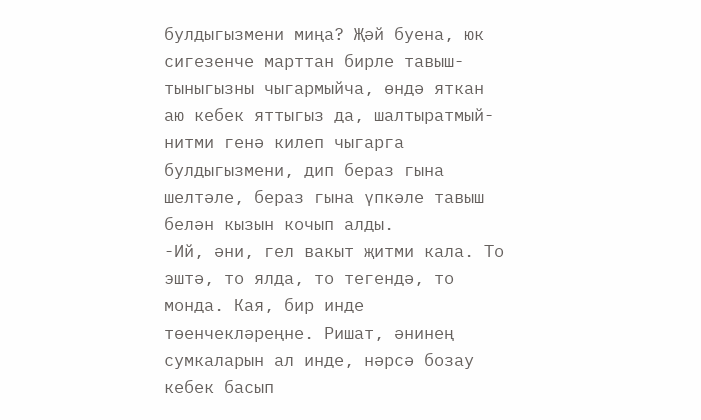булдыгызмени миңа? Җәй буена, юк сигезенче марттан бирле тавыш-тыныгызны чыгармыйча, өндә яткан аю кебек яттыгыз да, шалтыратмый-нитми генә килеп чыгарга булдыгызмени, дип бераз гына шелтәле, бераз гына үпкәле тавыш белән кызын кочып алды.
-Ий, әни, гел вакыт җитми кала. То эштә, то ялда, то тегендә, то монда. Кая, бир инде төенчекләреңне. Ришат, әнинең сумкаларын ал инде, нәрсә бозау кебек басып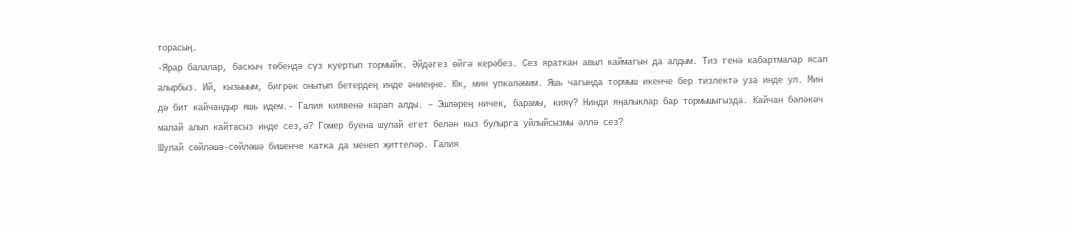торасың.
-Ярар балалар, баскыч төбендә сүз куертып тормыйк. Әйдәгез өйгә керәбез. Сез яраткан авыл каймагын да алдым. Тиз генә кабартмалар ясап алырбыз. Ий, кызыыым, бигрәк онытып бетердең инде әниеңне. Юк, мин үпкәләмим. Яшь чагында тормыш икенче бер тизлектә уза инде ул. Мин дә бит кайчандыр яшь идем.- Галия киявенә карап алды. – Эшләрең ничек, барамы, кияү? Нинди яңалыклар бар тормышыгызда. Кайчан бәләкәч малай алып кайтасыз инде сез,ә? Гомер буена шулай егет белән кыз булырга уйлыйсызмы әллә сез?
Шулай сөйләшә-сөйләшә бишенче катка да менеп җиттеләр. Галия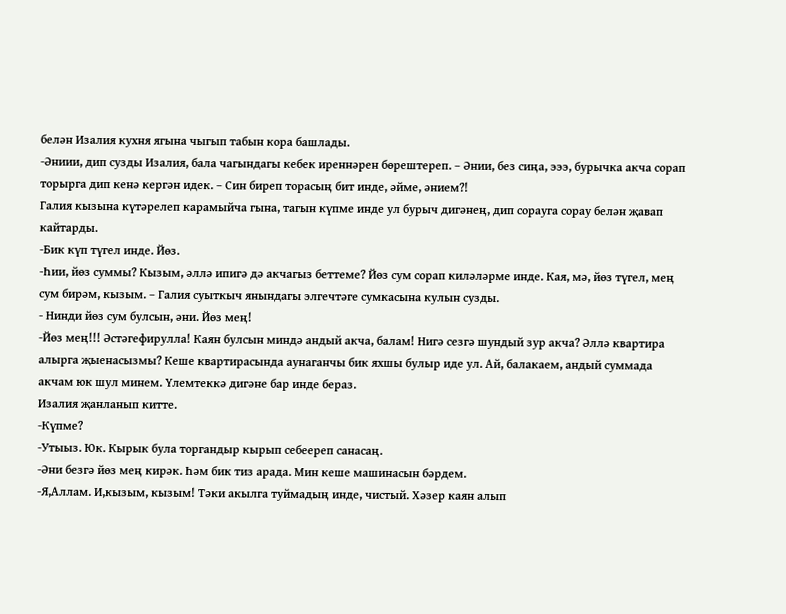белән Изалия кухня ягына чыгып табын кора башлады.
-Әниии, дип сузды Изалия, бала чагындагы кебек иреннәрен бөрештереп. – Әнии, без сиңа, эээ, бурычка акча сорап торырга дип кенә кергән идек. – Син биреп торасың бит инде, әйме, әнием?!
Галия кызына күтәрелеп карамыйча гына, тагын күпме инде ул бурыч дигәнең, дип сорауга сорау белән җавап кайтарды.
-Бик күп түгел инде. Йөз.
-Һии, йөз суммы? Кызым, әллә ипигә дә акчагыз беттеме? Йөз сум сорап киләләрме инде. Кая, мә, йөз түгел, мең сум бирәм, кызым. – Галия суыткыч янындагы элгечтәге сумкасына кулын сузды.
- Нинди йөз сум булсын, әни. Йөз мең!
-Йөз мең!!! Әстәгефирулла! Каян булсын миндә андый акча, балам! Нигә сезгә шундый зур акча? Әллә квартира алырга җыенасызмы? Кеше квартирасында аунаганчы бик яхшы булыр иде ул. Ай, балакаем, андый суммада акчам юк шул минем. Үлемтеккә дигәне бар инде бераз.
Изалия җанланып китте.
-Күпме?
-Утыыз. Юк. Кырык була торгандыр кырып себеереп санасаң.
-Әни безгә йөз мең кирәк. Һәм бик тиз арада. Мин кеше машинасын бәрдем.
-Я,Аллам. И,кызым, кызым! Тәки акылга туймадың инде, чистый. Хәзер каян алып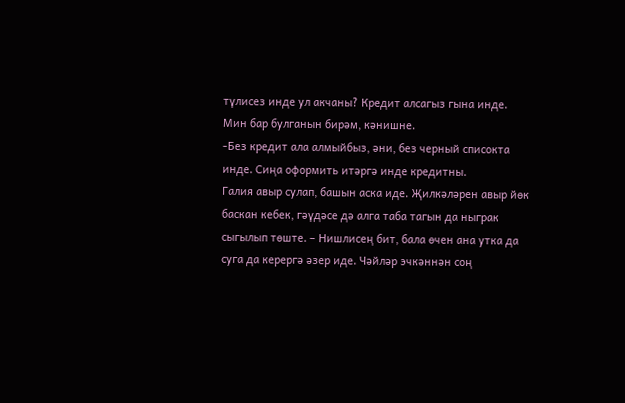түлисез инде ул акчаны? Кредит алсагыз гына инде. Мин бар булганын бирәм, кәнишне.
-Без кредит ала алмыйбыз, әни, без черный списокта инде. Сиңа оформить итәргә инде кредитны.
Галия авыр сулап, башын аска иде. Җилкәләрен авыр йөк баскан кебек, гәүдәсе дә алга таба тагын да ныграк сыгылып төште. – Нишлисең бит, бала өчен ана утка да суга да керергә әзер иде. Чәйләр эчкәннән соң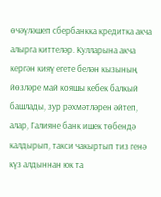өчәүләшеп сбербанкка кредитка акча алырга киттеләр. Кулларына акча кергән кияү егете белән кызының йөзләре май кояшы кебек балкый башлады, зур рәхмәтләрен әйтеп, алар, Галияне банк ишек төбендә калдырып, такси чакыртып тиз генә күз алдыннан юк та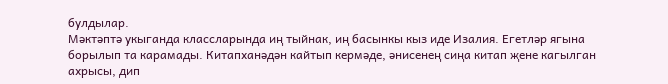булдылар.
Мәктәптә укыганда классларында иң тыйнак, иң басынкы кыз иде Изалия. Егетләр ягына борылып та карамады. Китапханәдән кайтып кермәде, әнисенең сиңа китап җене кагылган ахрысы, дип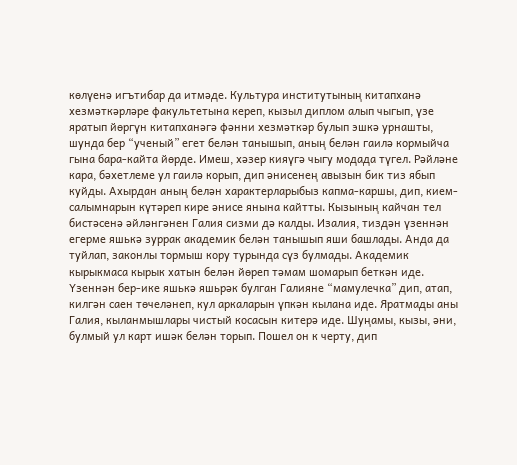көлүенә игътибар да итмәде. Культура институтының китапханә хезмәткәрләре факультетына кереп, кызыл диплом алып чыгып, үзе яратып йөргүн китапханәгә фәнни хезмәткәр булып эшкә урнашты, шунда бер “ученый” егет белән танышып, аның белән гаилә кормыйча гына бара-кайта йөрде. Имеш, хәзер кияүгә чыгу модада түгел. Рәйләне кара, бәхетлеме ул гаилә корып, дип әнисенең авызын бик тиз ябып куйды. Ахырдан аның белән характерларыбыз капма-каршы, дип, кием-салымнарын күтәреп кире әнисе янына кайтты. Кызының кайчан тел бистәсенә әйләнгәнен Галия сизми дә калды. Изалия, тиздән үзеннән егерме яшькә зуррак академик белән танышып яши башлады. Анда да туйлап, законлы тормыш кору турында сүз булмады. Академик кырыкмаса кырык хатын белән йөреп тәмам шомарып беткән иде. Үзеннән бер-ике яшькә яшьрәк булган Галияне “мамулечка” дип, атап, килгән саен төчеләнеп, кул аркаларын үпкән кылана иде. Яратмады аны Галия, кыланмышлары чистый косасын китерә иде. Шуңамы, кызы, әни, булмый ул карт ишәк белән торып. Пошел он к черту, дип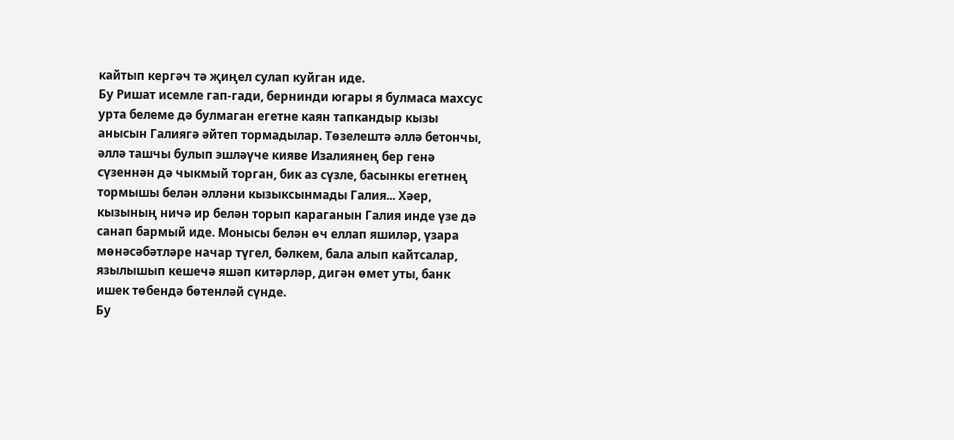кайтып кергәч тә җиңел сулап куйган иде.
Бу Ришат исемле гап-гади, бернинди югары я булмаса махсус урта белеме дә булмаган егетне каян тапкандыр кызы анысын Галиягә әйтеп тормадылар. Төзелештә әллә бетончы, әллә ташчы булып эшләүче кияве Изалиянең бер генә сүзеннән дә чыкмый торган, бик аз сүзле, басынкы егетнең тормышы белән әлләни кызыксынмады Галия... Хәер, кызының ничә ир белән торып караганын Галия инде үзе дә санап бармый иде. Монысы белән өч еллап яшиләр, үзара мөнәсәбәтләре начар түгел, бәлкем, бала алып кайтсалар, язылышып кешечә яшәп китәрләр, дигән өмет уты, банк ишек төбендә бөтенләй сүнде.
Бу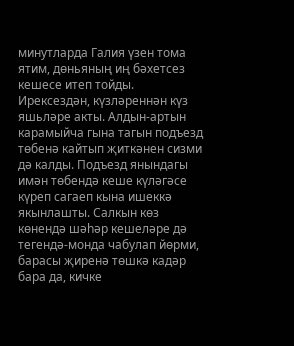минутларда Галия үзен тома ятим, дөньяның иң бәхетсез кешесе итеп тойды. Ирексездән, күзләреннән күз яшьләре акты. Алдын-артын карамыйча гына тагын подъезд төбенә кайтып җиткәнен сизми дә калды. Подъезд янындагы имән төбендә кеше күләгәсе күреп сагаеп кына ишеккә якынлашты. Салкын көз көнендә шәһәр кешеләре дә тегендә-монда чабулап йөрми, барасы җиренә төшкә кадәр бара да, кичке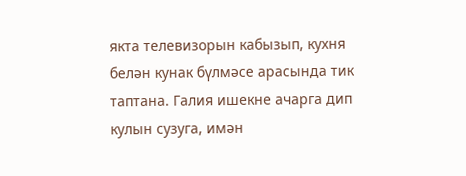якта телевизорын кабызып, кухня белән кунак бүлмәсе арасында тик таптана. Галия ишекне ачарга дип кулын сузуга, имән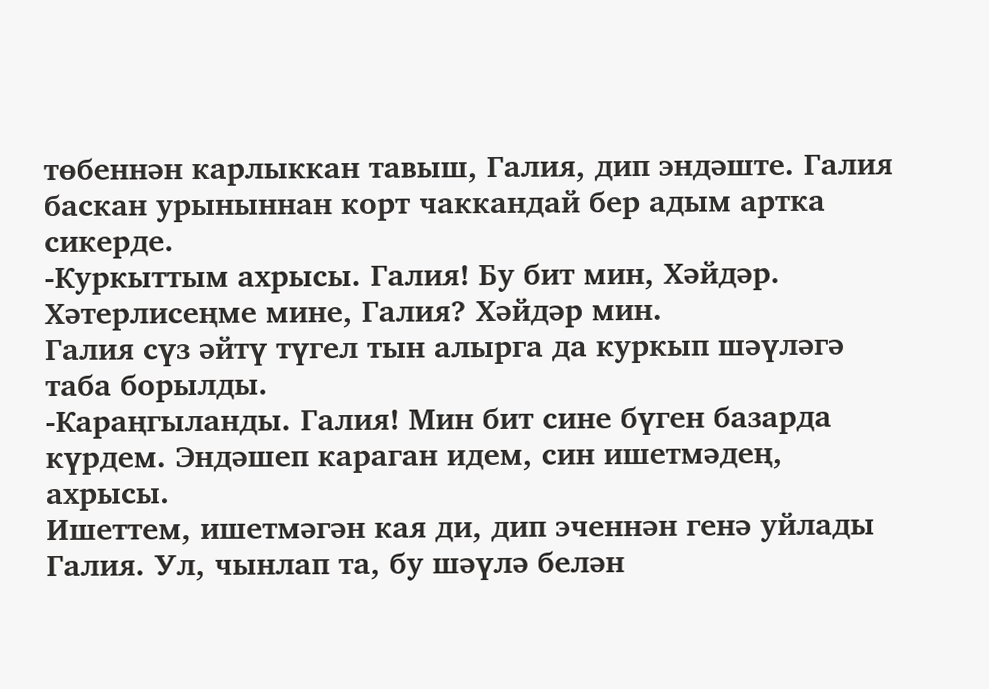төбеннән карлыккан тавыш, Галия, дип эндәште. Галия баскан урыныннан корт чаккандай бер адым артка сикерде.
-Куркыттым ахрысы. Галия! Бу бит мин, Хәйдәр. Хәтерлисеңме мине, Галия? Хәйдәр мин.
Галия сүз әйтү түгел тын алырга да куркып шәүләгә таба борылды.
-Караңгыланды. Галия! Мин бит сине бүген базарда күрдем. Эндәшеп караган идем, син ишетмәдең, ахрысы.
Ишеттем, ишетмәгән кая ди, дип эченнән генә уйлады Галия. Ул, чынлап та, бу шәүлә белән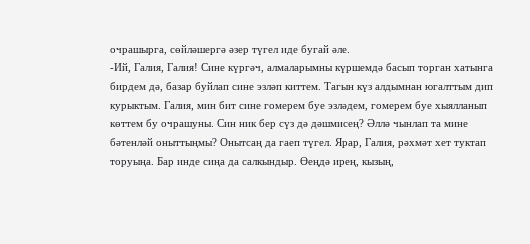очрашырга, сөйләшергә әзер түгел иде бугай әле.
-Ий, Галия, Галия! Сине күргәч, алмаларымны күршемдә басып торган хатынга бирдем дә, базар буйлап сине эзләп киттем. Тагын күз алдымнан югалттым дип курыктым. Галия, мин бит сине гомерем буе эзләдем, гомерем буе хыялланып көттем бу очрашуны. Син ник бер сүз дә дәшмисең? Әллә чынлап та мине бәтенләй оныттыңмы? Онытсаң да гаеп түгел. Ярар, Галия, рәхмәт хет туктап торуыңа. Бар инде сиңа да салкындыр. Өеңдә ирең, кызың,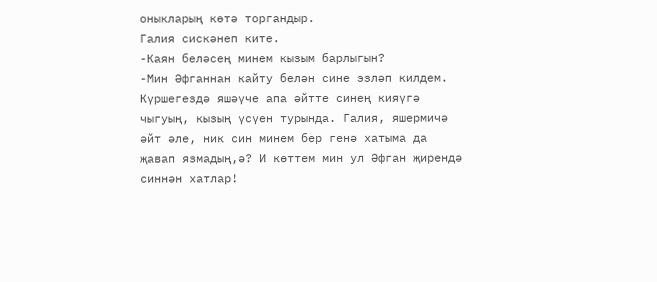оныкларың көтә торгандыр.
Галия сискәнеп ките.
-Каян беләсең минем кызым барлыгын?
-Мин Әфганнан кайту белән сине эзләп килдем. Күршегездә яшәүче апа әйтте синең кияүгә чыгуың, кызың үсүен турында. Галия, яшермичә әйт әле, ник син минем бер генә хатыма да җавап язмадың,ә? И көттем мин ул Әфган җирендә синнән хатлар!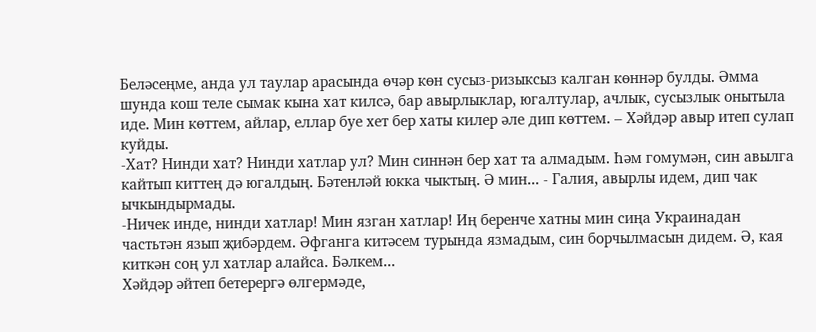Беләсеңме, анда ул таулар арасында өчәр көн сусыз-ризыксыз калган көннәр булды. Әмма шунда кош теле сымак кына хат килсә, бар авырлыклар, югалтулар, ачлык, сусызлык онытыла иде. Мин көттем, айлар, еллар буе хет бер хаты килер әле дип көттем. – Хәйдәр авыр итеп сулап куйды.
-Хат? Нинди хат? Нинди хатлар ул? Мин синнән бер хат та алмадым. Һәм гомумән, син авылга кайтып киттең дә югалдың. Бәтенләй юкка чыктың. Ә мин... - Галия, авырлы идем, дип чак ычкындырмады.
-Ничек инде, нинди хатлар! Мин язган хатлар! Иң беренче хатны мин сиңа Украинадан частьтән язып җибәрдем. Әфганга китәсем турында язмадым, син борчылмасын дидем. Ә, кая киткән соң ул хатлар алайса. Бәлкем...
Хәйдәр әйтеп бетерергә өлгермәде,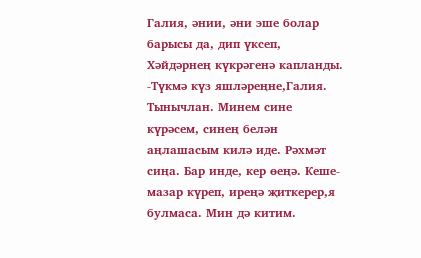Галия, әнии, әни эше болар барысы да, дип үксеп, Хәйдәрнең күкрәгенә капланды.
-Түкмә күз яшләреңне,Галия. Тынычлан. Минем сине күрәсем, синең белән аңлашасым килә иде. Рәхмәт сиңа. Бар инде, кер өеңә. Кеше-мазар күреп, иреңә җиткерер,я булмаса. Мин дә китим.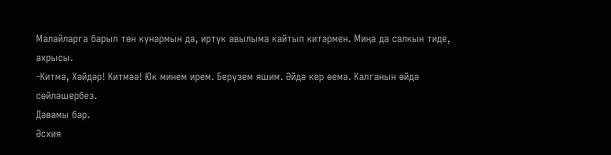Малайларга барып төн кунармын да, иртүк авылыма кайтып китәрмен. Миңа да салкын тиде, ахрысы.
-Китмә, Хәйдәр! Китмәә! Юк минем ирем. Берүзем яшим. Әйдә кер өемә. Калганын өйдә сөйләшербез.
Дәвамы бар.
Әсхия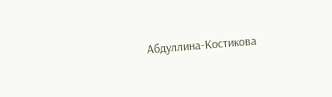Абдуллина-Костикова